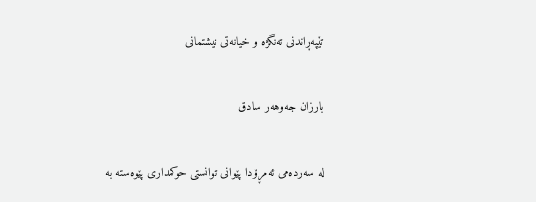تێپه‌ڕاندنی ته‌نگژه‌ و خیانه‌تی نیشتمانی

بارزان جه‌وهه‌ر سادق

له‌ ‌سه‌رده‌می ئه‌مڕۆدا پێوانی توانستی حوكمداری پێوه‌سته‌ به‌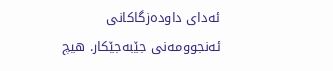ئه‌دای داوده‌زگاكانی ئه‌نجوومه‌نی جێبه‌جێكار. هیچ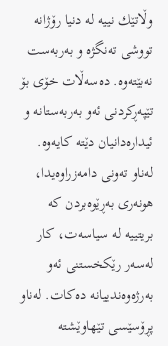وڵاتێك نییه‌ له‌ دنیا رۆژانه‌ تووشی ته‌نگژه‌ و به‌ربه‌ست نه‌بێته‌وه‌. ده‌سه‌ڵات خۆی بۆ تێپه‌ڕكردنی ئه‌و به‌ربه‌ستانه‌ و ئیداره‌دانیان دێته‌ كایه‌وه‌. له‌ناو ته‌ونی دامه‌زراوه‌یدا، هونه‌ری به‌ڕێوه‌بردن كه‌ بریتییه‌ له‌ سیاسه‌ت، كار له‌سه‌ر رێكخستنی ئه‌و به‌رژه‌وه‌ندییانه‌ ده‌كات. له‌ناو پڕۆسێسی تێهاوێشته‌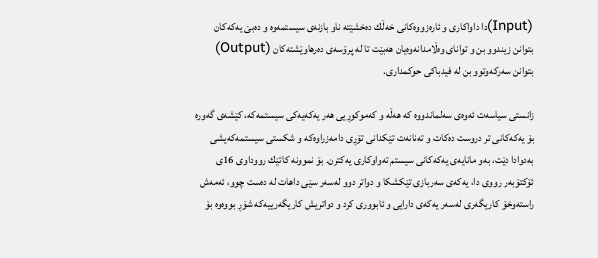(Input)دا داواكاری و ئاره‌زووه‌كانی‌ خه‌ڵك ده‌خشێته‌ ناو بازنه‌ی سیستمه‌وه‌ و ده‌بێ یه‌كه‌كان بتوانن زیندوو بن و توانای وه‌ڵامدانه‌وه‌یان هه‌بێت تا له‌ پرۆسه‌ی ده‌رهاوێشته‌كان (Output)  بتوانن سه‌ركه‌وتوو بن له‌ فیدباكی حوكمداری.

زانستی سیاسه‌ت ئه‌وه‌ی سه‌لماندووه‌ كه‌ هه‌ڵه‌ و كه‌موكوڕیی هه‌ر یه‌كه‌یه‌كی سیستمه‌كه‌، كێشه‌ی گه‌وره‌ بۆ یه‌كه‌كانی تر دروست ده‌كات و ته‌نانه‌ت تێكدانی تۆڕی دامه‌زراوه‌كه‌ و شكستی سیستمه‌كه‌یشی به‌دوادا دێت، به‌و مانایه‌ی یه‌كه‌كانی سیستم ته‌واوكاری یه‌كترن. بۆ نموونه‌ كاتێك رووداوی 16ی ئۆكتۆبه‌ر رووی دا، یه‌كه‌ی سه‌ربازی تێكشكا و دواتر دوو له‌سه‌ر سێی داهات له‌ ده‌ست چوو، ئه‌مه‌ش راسته‌وخۆ كاریگه‌ری له‌سه‌ر یه‌كه‌ی دارایی و ئابووری كرد و دواتریش كاریگه‌رییه‌كه‌ شۆڕ بووه‌وه‌ بۆ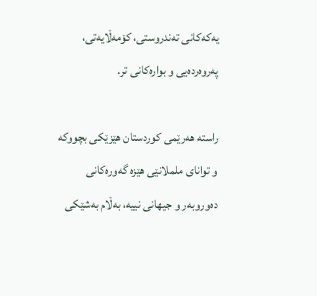یه‌كه‌كانی‌ ته‌ندروستی، كۆمه‌ڵایه‌تی، په‌روه‌رده‌یی و بواره‌كانی تر.

راسته‌ هه‌رێمی كوردستان هێزێكی بچووكه‌ و توانای ململانێی هێزه‌ گه‌وره‌كانی ده‌وروبه‌ر و جیهانی نییه‌، به‌ڵام به‌شێكی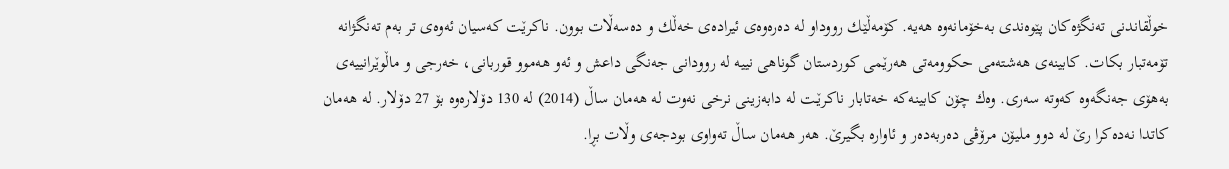خوڵقاندنی ته‌نگژه‌كان پێوه‌ندی به‌خۆمانه‌وه‌ هه‌یه‌. كۆمه‌ڵێك رووداو له‌ ده‌ره‌وه‌ی ئیراده‌ی خه‌ڵك و ده‌سه‌ڵات بوون. ناكرێت كه‌سیان ئه‌وه‌ی تر به‌م ته‌نگژانه‌ تۆمه‌تبار بكات. كابینه‌ی هه‌شته‌می حكوومه‌تی هه‌رێمی كوردستان گوناهی نییه‌ له‌ روودانی جه‌نگی داعش و ئه‌و هه‌موو قوربانی، خه‌رجی و ماڵوێرانییه‌ی به‌هۆی جه‌نگه‌وه‌ كه‌وته‌ سه‌ری. وه‌ك چۆن كابینه‌كه‌ خه‌تابار ناكرێـت له‌ دابه‌زینی نرخی نه‌وت له‌ هه‌مان ساڵ (2014) له‌ 130 دۆلاره‌وه‌ بۆ 27 دۆلار. له‌ هه‌مان كاتدا نه‌ده‌كرا رێ له‌ دوو ملیۆن مرۆڤی ده‌ربه‌ده‌ر و ئاواره‌ بگیرێ. هه‌ر هه‌مان ساڵ ته‌واوی بودجه‌ی وڵات بڕا.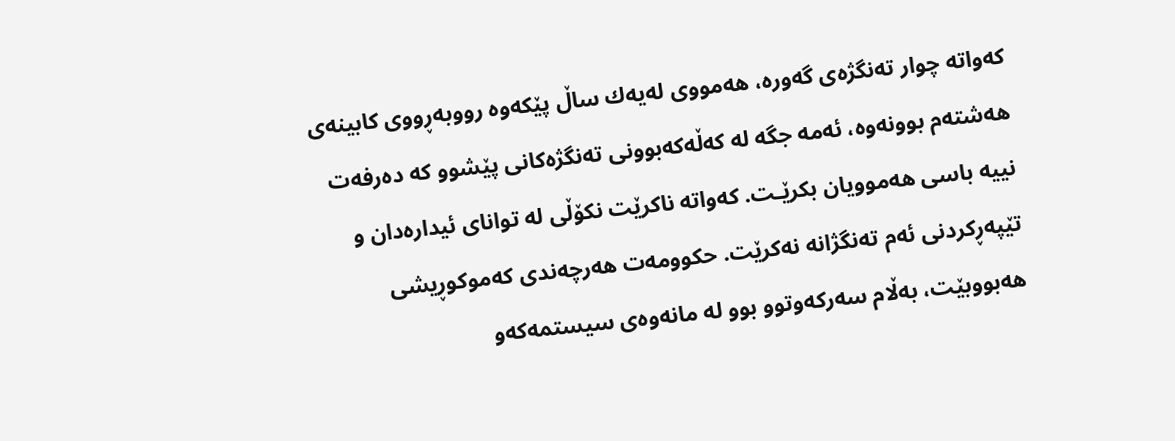كه‌واته‌ چوار ته‌نگژه‌ی گه‌وره‌، هه‌مووی له‌یه‌ك ساڵ پێكه‌وه‌ رووبه‌ڕووی كابینه‌ی هه‌شته‌م بوونه‌وه‌، ئه‌مه‌ جگه‌ له‌ كه‌ڵه‌كه‌بوونی ته‌نگژه‌كانی پێشوو كه‌ ده‌رفه‌ت نییه‌ باسی هه‌موویان بكرێـت. كه‌واته‌ ناكرێت نكۆڵی له‌ توانای ئیداره‌دان و تێپه‌ڕكردنی ئه‌م ته‌نگژانه‌ نه‌كرێت. حكوومه‌ت هه‌رچه‌ندی كه‌موكوڕیشی‌ هه‌بووبێت، به‌ڵام سه‌ركه‌وتوو بوو له‌ مانه‌وه‌ی سیستمه‌كه‌و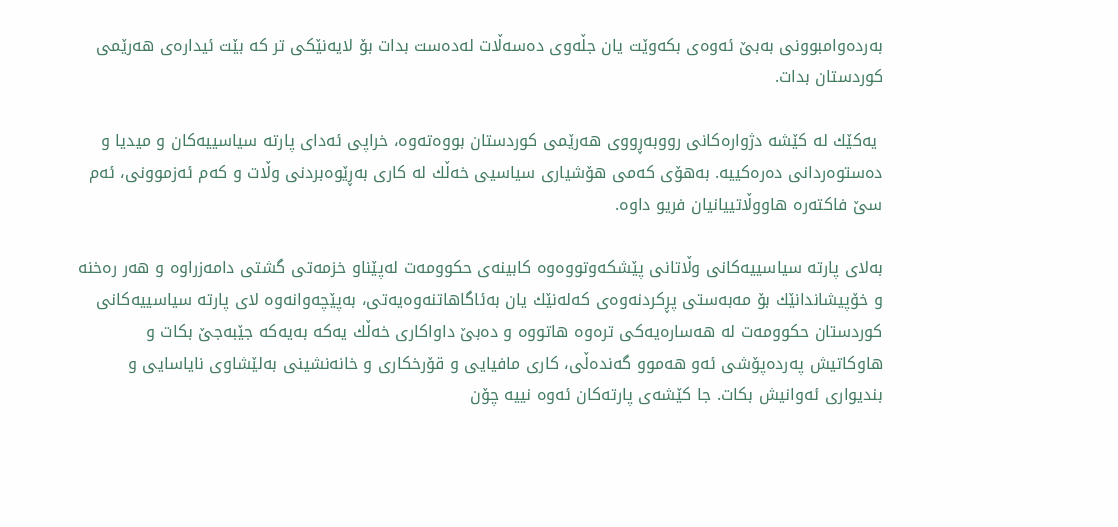به‌رده‌وامبوونی به‌بێ ئه‌وه‌ی بكه‌وێت یان جڵه‌وی ده‌سه‌ڵات له‌ده‌ست بدات بۆ لایه‌نێكی تر كه‌ بێت ئیداره‌ی هه‌رێمی كوردستان بدات.

 یه‌كێك له‌ كێشه‌ دژواره‌كانی رووبه‌ڕووی هه‌رێمی كوردستان بووه‌ته‌وه‌، خراپی ئه‌دای پارته‌ سیاسییه‌كان و میدیا و ده‌ستوه‌ردانی ده‌ره‌كییه‌. به‌هۆی كه‌می هۆشیاری سیاسیی خه‌ڵك له‌ كاری به‌ڕێوه‌بردنی وڵات و كه‌م ئه‌زموونی، ئه‌م سێ فاكته‌ره‌ هاووڵاتییانیان فریو داوه‌.

به‌لای پارته‌ سیاسییه‌كانی وڵاتانی پێشكه‌وتووه‌وه‌ كابینه‌ی حكوومه‌ت له‌پێناو خزمه‌تی گشتی دامه‌زراوه‌ و هه‌ر ره‌خنه‌ و خۆپیشاندانێك بۆ مه‌به‌ستی پڕكردنه‌وه‌ی كه‌له‌نێك یان به‌ئاگاهاتنه‌وه‌یه‌تی، به‌پێچه‌وانه‌وه‌ لای پارته‌ سیاسییه‌كانی كوردستان حكوومه‌ت له‌ هه‌ساره‌یه‌كی تره‌وه‌ هاتووه‌ و ده‌بێ داواكاری خه‌ڵك یه‌كه‌ به‌یه‌كه‌ جێبه‌جێ بكات و هاوكاتیش په‌رده‌پۆشی ئه‌و هه‌موو گه‌نده‌ڵی، كاری مافیایی و قۆرخكاری و خانه‌نشینی به‌لێشاوی نایاسایی و بندیواری ئه‌وانیش بكات. جا كێشه‌ی پارته‌كان ئه‌وه‌ نییه‌ چۆن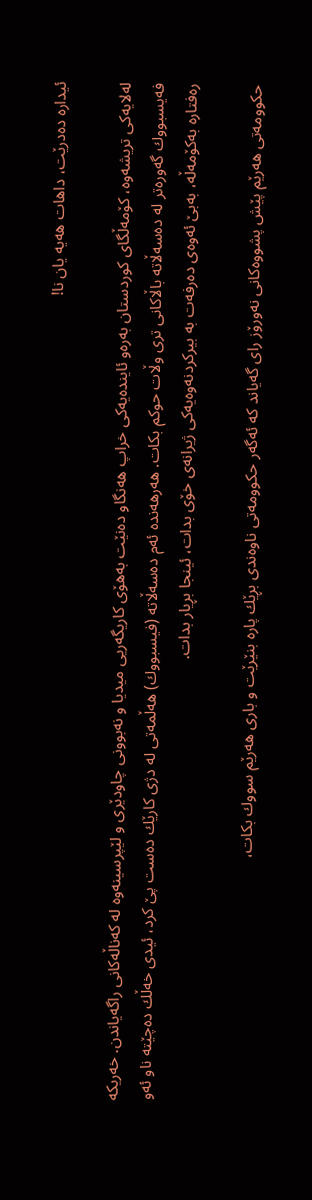ئیداره‌ ده‌درێت، داهات هه‌یه‌ یان نا!

له‌لایه‌كی تریشه‌وه‌، كۆمه‌ڵگای كوردستان به‌ره‌و ئاینده‌یه‌كی خراپ هه‌نگاو ده‌نێت به‌هۆی كاریگه‌ریی میدیا و نه‌بوونی چاودێری و لێپرسینه‌وه‌ له‌ كه‌ناڵه‌كانی راگه‌یاندن. خه‌ریكه‌ فه‌یسبووك گه‌وره‌تر له‌ ده‌سه‌ڵاته‌ باڵاكانی تری وڵات حوكم بكات. هه‌رهه‌نده‌ ئه‌م ده‌سه‌ڵاته‌ (فیسبووك) هه‌ڵمه‌تی له‌ دژی كارێك ده‌ست پێ كرد، ئیدی خه‌ڵك ده‌چێته‌ ناو ئه‌و ره‌فتاره‌ به‌كۆمه‌ڵه‌، به‌بێ ئه‌وه‌ی ده‌رفه‌ت به‌ بیركردنه‌وه‌یه‌كی ژیرانه‌ی خۆی بدات، ئینجا بڕیار بدات.

حكوومه‌تی هه‌رێم پێش پشووه‌كانی نه‌ورۆز رای گه‌یاند كه‌ ئه‌گه‌ر حكوومه‌تی ناوه‌ندی بڕێك پاره‌ بنێرێت و باری هه‌رێم سووك بكات،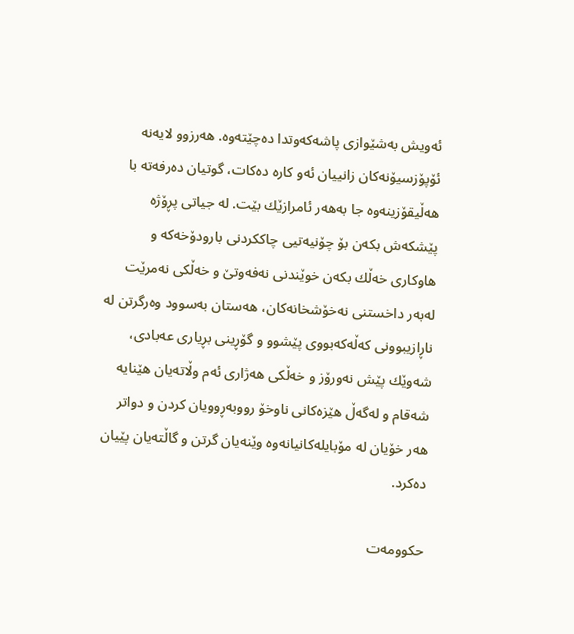ئه‌ویش به‌شێوازی پاشه‌كه‌وتدا ده‌چێته‌وه‌. هه‌رزوو لایه‌نه‌ ئۆپۆزسیۆنه‌كان زانییان ئه‌و كاره‌ ده‌كات، گوتیان ده‌رفه‌ته‌ با هه‌ڵیقۆزینه‌وه‌ جا به‌هه‌ر ئامرازێك بێت. له‌ جیاتی پڕۆژه‌ پێشكه‌ش بكه‌ن بۆ چۆنیه‌تیی چاككردنی بارودۆخه‌كه‌ و هاوكاری خه‌ڵك بكه‌ن خوێندنی نه‌فه‌وتێ و خه‌ڵكی نه‌مرێت له‌به‌ر داخستنی نه‌خۆشخانه‌كان، هه‌ستان به‌سوود وه‌رگرتن له‌ ناڕازیبوونی كه‌ڵه‌كه‌بووی پێشوو و گۆڕینی بڕیاری عه‌بادی، شه‌وێك پێش نه‌ورۆز و خه‌ڵكی هه‌ژاری ئه‌م وڵاته‌یان هێنایه‌ شه‌قام و له‌گه‌ڵ هێزه‌كانی ناوخۆ رووبه‌ڕوویان كردن و دواتر هه‌ر خۆیان له‌ مۆبایله‌كانیانه‌وه‌ وێنه‌یان گرتن و گاڵته‌یان پێیان ده‌كرد.

حكوومه‌ت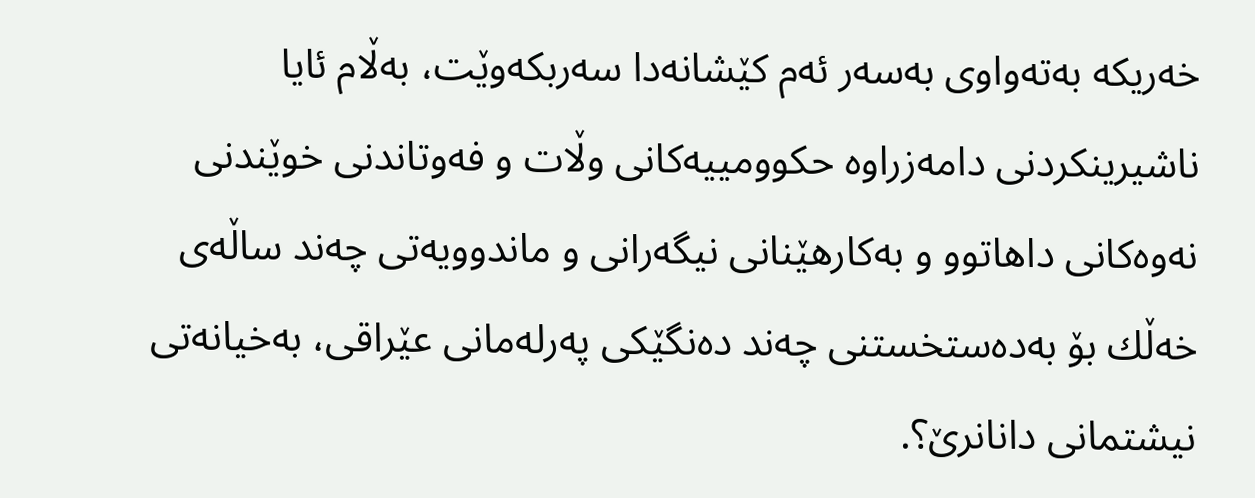خه‌ریكه‌ به‌ته‌واوی به‌سه‌ر ئه‌م كێشانه‌دا سه‌ربكه‌وێت، به‌ڵام ئایا ناشیرینكردنی دامه‌زراوه‌ حكوومییه‌كانی وڵات و فه‌وتاندنی خوێندنی نه‌وه‌كانی داهاتوو و به‌كارهێنانی نیگه‌رانی و ماندوویه‌تی چه‌ند ساڵه‌ی خه‌ڵك بۆ به‌ده‌ستخستنی چه‌ند ده‌نگێكی په‌رله‌مانی عێراقی، به‌خیانه‌تی نیشتمانی دانانرێ؟.